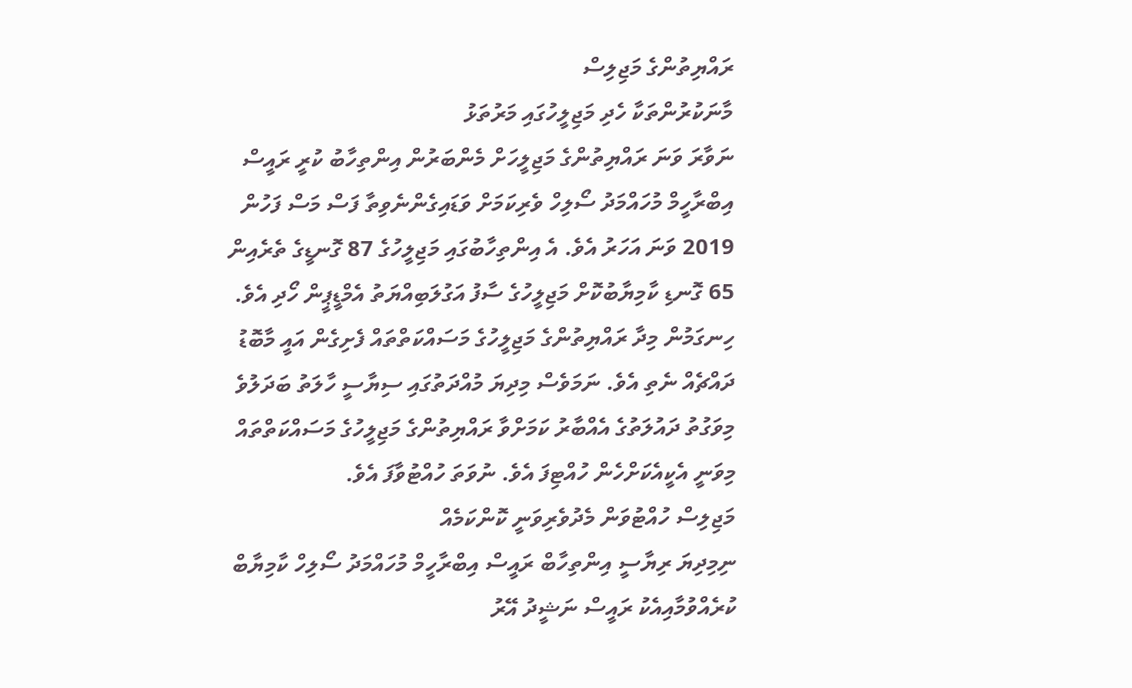ރައްޔިތުންގެ މަޖިލިސް
މާނަކުރުންތަކާ ހެދި މަޖިލީހުގައި މަރުތަޅު
ނަވާރަ ވަނަ ރައްޔިތުންގެ މަޖިލީހަށް މެންބަރުން އިންތިހާބު ކުރީ ރައީސް އިބްރާހީމް މުހައްމަދު ސޯލިހް ވެރިކަމަށް ވަޑައިގެންނެވިތާ ފަސް މަސް ފަހުން 2019 ވަނަ އަހަރު އެވެ. އެ އިންތިހާބުގައި މަޖިލީހުގެ 87 ގޮނޑީގެ ތެރެއިން 65 ގޮނޑި ކާމިޔާބުކޮށް މަޖިލީހުގެ ސާފު އަގުލަބިއްޔަތު އެމްޑީޕީން ހޯދި އެވެ. ހިނގަމުން މިދާ ރައްޔިތުންގެ މަޖިލީހުގެ މަސައްކަތްތައް ފެށިގެން އައީ މާބޮޑު ދައްޗެއް ނެތި އެވެ. ނަމަވެސް މިދިޔަ މުއްދަތުގައި ސިޔާސީ ހާލަތު ބަދަލުވެ މިވަގުތު ދައުލަތުގެ އެއްބާރު ކަމަށްވާ ރައްޔިތުންގެ މަޖިލީހުގެ މަސައްކަތްތައް މިވަނީ އެކީއެކަށްހެން ހުއްޓިފަ އެވެ. ނުވަތަ ހުއްޓުވާފަ އެވެ.
މަޖިލިސް ހުއްޓުވަން މެދުވެރިވަނީ ކޮންކަމެއް
ނިމިދިޔަ ރިޔާސީ އިންތިހާބް ރައީސް އިބްރާހީމް މުހައްމަދު ސޯލިހް ކާމިޔާބް ކުރެއްވުމާއިއެކު ރައީސް ނަޝީދު އޭރު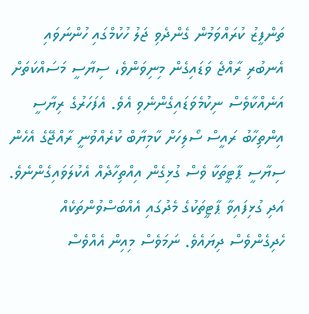ތަންފީޒު ކުރައްވަމުން ގެންދެވި ޖަލު ހުކުމްގައި ހުންނަވައި އެނބުރި ރާއްޖެ ވަޑައިގެން މިނިވަންވެ، ސިޔާސީ މަސައްކަތަށް އަނެއްކާވެސް ނިކުމެވަޑައިގެންނެވި އެވެ. އެފަހަރުގެ ރިޔާސީ އިންތިހާބު ރައީސް ސޯލިހަށް ކާމިޔާބް ކުރެއްވުނީ ރާއްޖޭގެ އެހެން ސިޔާސީ ޕާޓީތަކާ ވެސް ގުޅިގެން އިއްތިހާދެއް އެކުލަވައިގެންނެވެ. އަދި ގުޅިފައިވާ ޕާޓީތަކުގެ މެދުގައި އެއްބަސްވުންތަކެއް ހެދިގެންވެސް ދިޔައެވެ. ނަމަވެސް މިއިން އެއްވެސް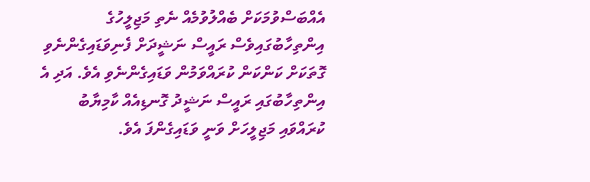އެއްބަސްވުމަކަށް ބެއްލުވުމެއް ނެތި މަޖިލީހުގެ އިންތިހާބުގައިވެސް ރައީސް ނަޝީދަށް ފެނިވަޑައިގެންނެވި ގޮތަކަށް ކަންކަން ކުރައްވަމުން ވަޑައިގެންނެވި އެވެ. އަދި އެ އިންތިހާބުގައި ރައީސް ނަޝީދު ގޮނޑިއެއް ކާމިޔާބު ކުރައްވައި މަޖިލީހަށް ވަނީ ވަޑައިގެންފަ އެވެ.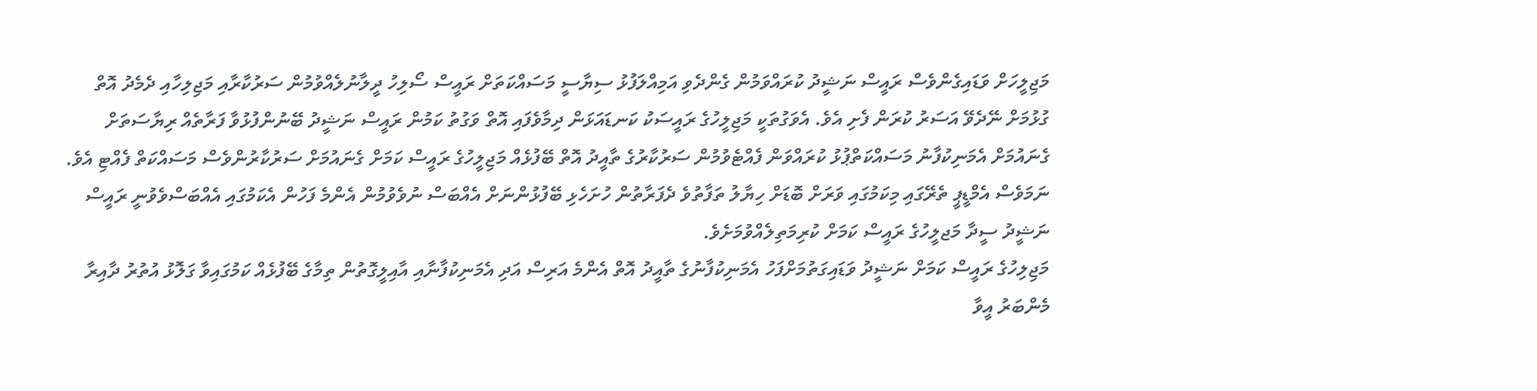މަޖިލީހަށް ވަޑައިގެންވެސް ރައީސް ނަޝީދު ކުރައްވަމުން ގެންދެވި އަމިއްލަފުޅު ސިޔާސީ މަސައްކަތަށް ރައީސް ސޯލިހު ދީލާނުލެއްވުމުން ސަރުކާރާއި މަޖިލިހާއި ދެމެދު އޮތް ގުޅުމަށް ނޭދެވޭ އަސަރު ކުރަން ފެށި އެވެ. އެވަގުތަކީ މަޖިލީހުގެ ރައީސަކު ކަނޑައަޅަން ދިމާވެފައި އޮތް ވަގުތު ކަމުން ރައީސް ނަޝީދު ބޭނުންފުޅުވާ ފަރާތެއް ރިޔާސަތަށް ގެނައުމަށް އެމަނިކުފާނު މަސައްކަތްޕުޅު ކުރައްވަން ފެއްޓެވުމުން ސަރުކާރުގެ ތާއީދު އޮތް ބޭފުޅެއް މަޖިލީހުގެ ރައީސް ކަމަށް ގެނައުމަށް ސަރުކާރުންވެސް މަސައްކަތް ފެއްޓި އެވެ. ނަމަވެސް އެމްޑީޕީ ތެރޭގައި މިކަމުގައި ވަރަށް ބޮޑަށް ހިޔާލު ތަފާތުވެ ދެފަރާތުން ހުށަހެޅި ބޭފުޅުންނަށް އެއްބަސް ނުވެވުމުން އެންމެ ފަހުން އެކަމުގައި އެއްބަސްވެވުނީ ރައީސް ނަޝީދު ސީދާ މަޖލީހުގެ ރައީސް ކަމަށް ކުރިމަތިލެއްވުމަށެވެ.
މަޖިލިހުގެ ރައީސް ކަމަށް ނަޝީދު ވަޑައިގަތުމަށްފަހު އެމަނިކުފާނުގެ ތާއީދު އޮތް އެންމެ އަރިސް އަދި އެމަނިކުފާނާއި އާއިލީގޮތުން ތިމާގެ ބޭފުޅެއް ކަމުގައިވާ ގަލޮޅު އުތުރު ދާއިރާ މެންބަރު އީވާ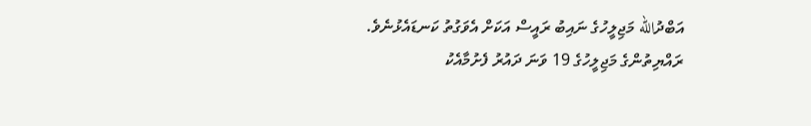އަބްދުالله މަޖިލީހުގެ ނައިބު ރައީސް އަކަށް އެވަގުތު ކަނޑައެޅުނެވެ.
ރައްޔިތުންގެ މަޖިލީހުގެ 19 ވަނަ ދައުރު ފެށުމާއެކު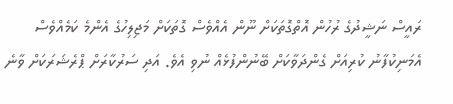ރައީސް ނަޝީދުގެ ރުހުން އޮތްގޮތަކަށް ނޫން އެއްވެސް ގޮތަކަށް މަޖިލިހުގެ އެންމެ ކަމެއްވެސް އެމަނިކުފާނު ކުރިއަށް ގެންދަވާކަށް ބޭނުންފުޅެއް ނުވި އެވެ. އަދި ސަރުކާރަށް ޕްރެޝަރަކަށް ވާނެ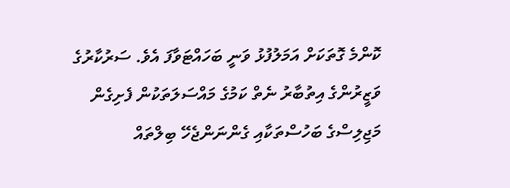ކޮންމެ ގޮތަކަށް އަމަލުފުޅު ވަނީ ބަހައްޓަވާފަ އެވެ. ސަރުކާރުގެ ވަޒީރުންގެ އިތުބާރު ނެތް ކަމުގެ މައްސަލަތަކުން ފެށިގެން މަޖިލިސްގެ ބަހުސްތަކާއި ގެންނަންޖެހޭ ބިލްތައް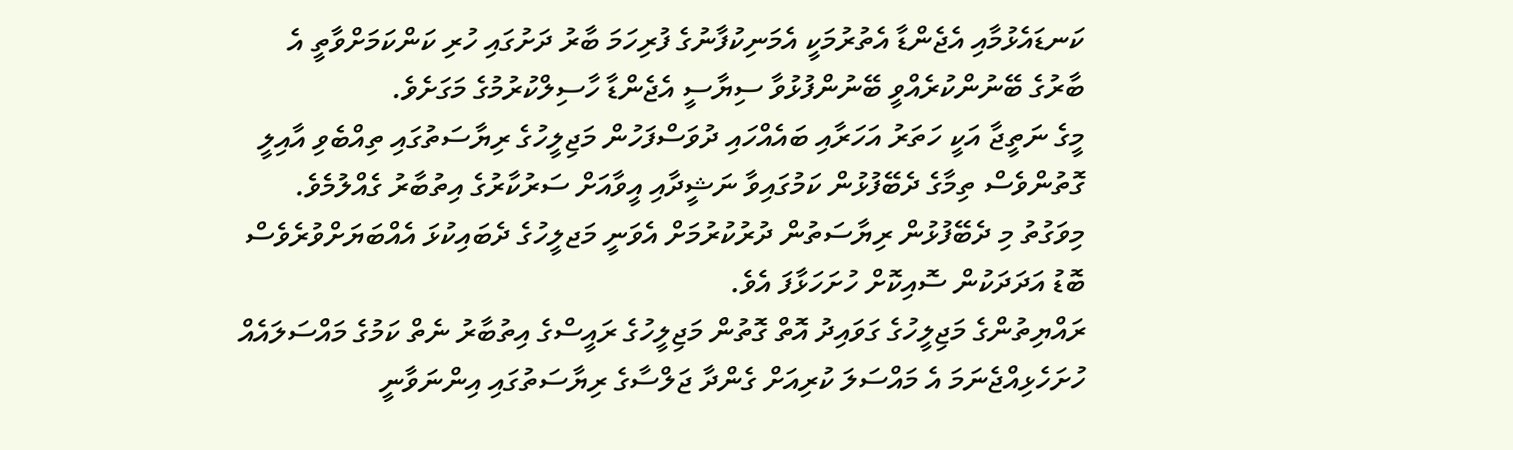ކަނޑައެޅުމާއި އެޖެންޑާ އެތުރުމަކީ އެމަނިކުފާނުގެ ފުރިހަމަ ބާރު ދަށުގައި ހުރި ކަންކަމަށްވާތީ އެ ބާރުގެ ބޭނުންކުރެއްވީ ބޭނުންފުޅުވާ ސިޔާސީ އެޖެންޑާ ހާސިލްކުރުމުގެ މަގަށެވެ.
މީގެ ނަތީޖާ އަކީ ހަތަރު އަހަރާއި ބައެއްހައި ދުވަސްފަހުން މަޖިލީހުގެ ރިޔާސަތުގައި ތިއްބެވި އާއިލީ ގޮތުންވެސް ތިމާގެ ދެބޭފުޅުން ކަމުގައިވާ ނަޝީދާއި އީވާއަށް ސަރުކާރުގެ އިތުބާރު ގެއްލުމެވެ. މިވަގުތު މި ދެބޭފުޅުން ރިޔާސަތުން ދުރުކުރުމަށް އެވަނީ މަޖލީހުގެ ދެބައިކުޅަ އެއްބަޔަށްވުރެވެސް ބޮޑު އަދަދަކުން ސޮއިކޮށް ހުށަހަޅާފަ އެވެ.
ރައްޔިތުންގެ މަޖިލީހުގެ ގަވައިދު އޮތް ގޮތުން މަޖިލީހުގެ ރައީސްގެ އިތުބާރު ނެތް ކަމުގެ މައްސަލައެއް ހުށަހެޅިއްޖެނަމަ އެ މައްސަލަ ކުރިއަށް ގެންދާ ޖަލްސާގެ ރިޔާސަތުގައި އިންނަވާނީ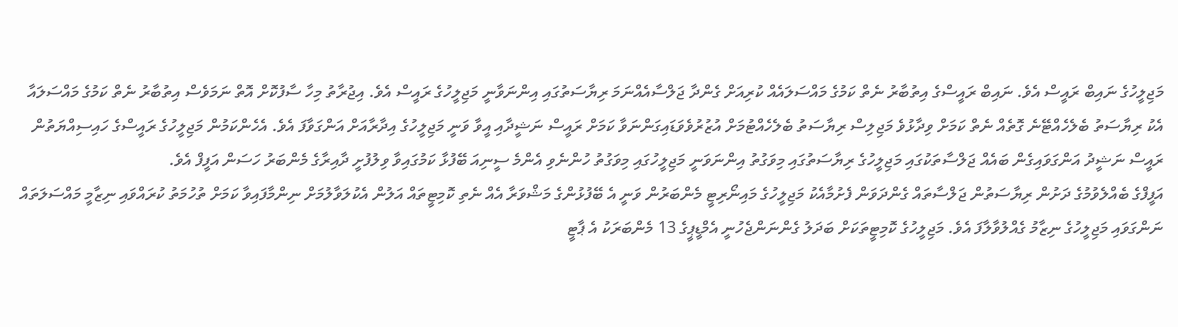މަޖިލީހުގެ ނައިބް ރައީސް އެވެ. ނައިބް ރައީސްގެ އިތުބާރު ނެތް ކަމުގެ މައްސަލައެއް ކުރިއަށް ގެންދާ ޖަލްސާއެއްނަމަ ރިޔާސަތުގައި އިންނަވާނީ މަޖިލީހުގެ ރައީސް އެވެ. އިޖުރާތު މިހާ ސާފުކޮށް އޮތް ނަމަވެސް އިތުބާރު ނެތް ކަމުގެ މައްސަލައާ އެކު ރިޔާސަތު ބެލެހެއްޓޭނެ ގޮތެއް ނެތް ކަމަށް ވިދާޅުވެ މަޖިލިސް ރިޔާސަތު ބެލެހެއްޓުމަށް އުޒުރުވެވަޑައިގަންނަވާ ކަމަށް ރައީސް ނަޝީދާއި އީވާ ވަނީ މަޖިލީހުގެ އިދާރާއަށް އަންގަވާފަ އެވެ. އެހެންކަމުން މަޖިލީހުގެ ރައީސްގެ ހައިސިއްޔަތުން ރައީސް ނަޝީދު އަންގަވައިގެން ބައެއް ޖަލްސާތަކުގައި މަޖިލީހުގެ ރިޔާސަތުގައި މިވަގުތު އިންނަވަނީ މަޖިލީހުގައި މިވަގުތު ހުންނެވި އެންމެ ސީނިއަ ބޭފުޅާ ކަމުގައިވާ ވިލުފުށީ ދާއިރާގެ މެންބަރު ހަސަން އަފީފް އެވެ.
އަފީފްގެ ބެއްލެވުމުގެ ދަށުން ރިޔާސަތުން ޖަލްސާތައް ގެންދަވަން ފެށުމާއެކު މަޖިލީހުގެ މައިނޯރިޓީ މެންބަރުން ވަނީ އެ ބޭފުޅުންގެ މަޝްވަރާ އެއް ނެތި ކޮމިޓީތައް އަލުން އެކުލަވާލުމަށް ނިންމާފައިވާ ކަމަށް ތުހުމަތު ކުރައްވައި ނިޒާމީ މައްސަލަތައް ނަންގަވައި މަޖިލީހުގެ ނިޒާމު ގެއްލުވާލާފަ އެވެ. މަޖިލީހުގެ ކޮމިޓީތަކަށް ބަދަލު ގެންނަންޖެހުނީ އެމްޑީޕީގެ 13 މެންބަރަކު އެ ޕާޓީ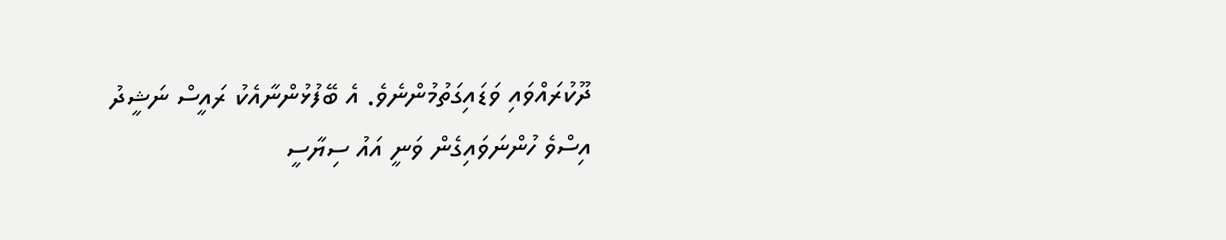ދޫކުރައްވައި ވަޑައިގަތުމުންނެވެ. އެ ބޭފުޅުންނާއެކު ރައީސް ނަޝީދު އިސްވެ ހުންނަވައިގެން ވަނީ އައު ސިޔާސީ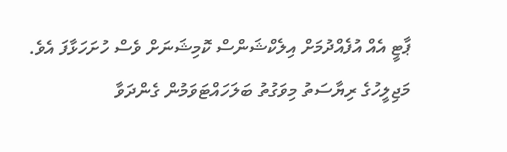ޕާޓީ އެއް އުފެއްދުމަށް އިލެކްޝަންސް ކޮމިޝަނަށް ވެސް ހުށަހަޅާފަ އެވެ.
މަޖިލީހުގެ ރިޔާސަތު މިވަގުތު ބަލަހައްޓަވަމުން ގެންދަވާ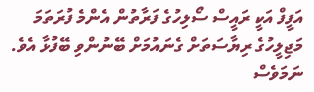އަފީފް އަކީ ރައީސް ސޯލިހުގެ ފަރާތުން އެންމެ ފުރަތަމަ މަޖިލީހުގެ ރިޔާސަތަށް ގެނައުމަށް ބޭނުންވި ބޭފުޅާ އެވެ. ނަމަވެސް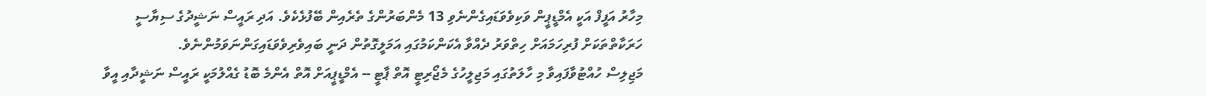މިހާރު އަފީފް އަކީ އެމްޑީޕީން ވަކިވެވަޑައިގެންނެވި 13 މެންބަރުންގެ ތެރެއިން ބޭފުޅެކެވެ. އަދި ރައީސް ނަޝީދުގެ ސިޔާސީ ހަރަކާތްތަކަށް ފުރިހަމައަށް ހިތްވަރު ދެއްވާ އެކަންކަމުގައި އަމަލީގޮތުން ދަނީ ބައިވެރިވެވަޑައިގަންނަވަމުންނެވެ.
މަޖިލިސް ހުއްޓުވާފައިވާ މި ހާލަތުގައި މަޖިލީހުގެ މެޖޯރިޓީ އޮތް ޕާޓީ -- އެމްޑީޕީއަށް އޮތް އެންމެ ބޮޑު ގެއްލުމަކީ ރައީސް ނަޝީދާއި އީވާ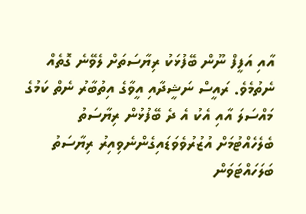އާއި އަފީފް ނޫން ބޭފުޅަކު ރިޔާސަތަށް ލެވޭނެ ގޮތެއް ނެތުމެވެ. ރައީސް ނަޝީދާއި އީވާގެ އިތުބާރު ނެތް ކަމުގެ މައްސަލަ އާއި އެކު އެ ދެ ބޭފުޅުން ރިޔާސަތު ބެލެހެއްޓުމަށް އުޒުރުވެވަޑައިގެންނެވިއިރު ރިޔާސަތު ބަލަހައްޓަވަން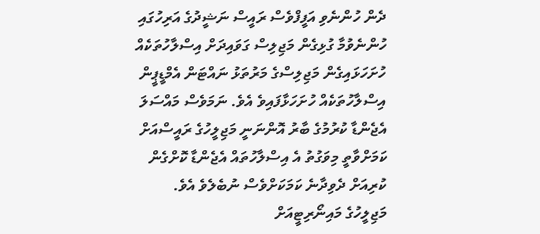ދެން ހުންނެވި އަފީފްވެސް ރައީސް ނަޝީދުގެ އަރިހުގައި ހުންނެވުމާ ގުޅިގެން މަޖިލިސް ގަވައިދަށް އިސްލާހުތަކެއް ހުށަހަޅައިގެން މަޖިލިސްގެ މަރުތަޅު ނައްޓަން އެމްޑީޕީން އިސްލާހުތަކެއް ހުށަހަޅާފައިވެ އެވެ. ނަމަވެސް މައްސަލަ އެޖެންޑާ ކުރުމުގެ ބާރު އޮންނަނީ މަޖިލީހުގެ ރައީސްއަށް ކަމަށްވާތީ މިވަގުތު އެ އިސްލާހުތައް އެޖެންޑާ ކޮށްގެން ކުރިއަށް ދެވިދާނެ ކަމަކަށްވެސް ނުބެލެވެ އެވެ.
މަޖިލީހުގެ މައިނޯރިޓީއަށް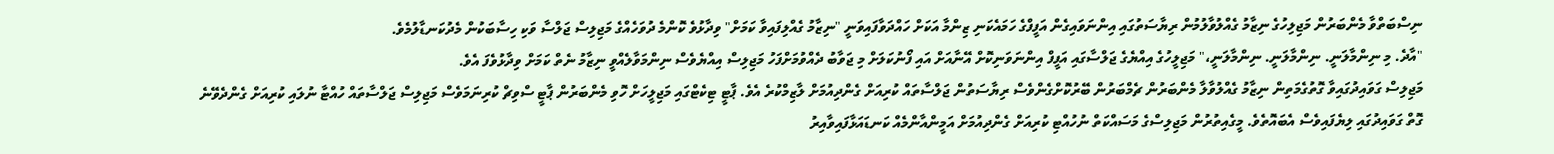ނިސްބަތްވާ މެންބަރުން މަޖިލިހުގެ ނިޒާމު ގެއްލުވާލުމުން ރިޔާސަތުގައި އިންނަވައިގެން އަފީފްގެ ހަމައެކަނި ޒިންމާ އަކަށް ހައްދަވާފައިވަނީ "ނިޒާމު ގެއްލިފައިވާ ކަމަށް" ވިދާޅުވެ ކޮންމެ ދުވަހެއްގެ މަޖިލިސް ޖަލްސާ ވަކި ހިސާބަކުން މެދުކަނޑާލުމެވެ.
"އާދެ. މި ނިންމާލަނީ. ނިންމާލަނީ. ނިންމާލަނީ،" މަޖިލީހުގެ އިއްޔެގެ ޖަލްސާގައި އަފީފް އިންނަވަނިކޮށް އޭނާއަށް އައި ފޯނުކަލަށް މި ޖަވާބު ދެއްވުމަށްފަހު މަޖިލިސް އިއްޔެވެސް ނިންމަވާލެއްވީ ނިޒާމު ނެތް ކަމަށް ވިދާޅުވެފަ އެވެ.
މަޖިލިސް ގަވައިދުގައިވާ ގޮތުގެމަތިން ނިޒާމު ގެއްލުވާލާ މެންބަރުން ޗެމްބަރުން ބޭރުކޮށްގެންވެސް ރިޔާސަތުން ޖަލްސާތައް ކުރިއަށް ގެންދިއުމަށް ލާޒިމްކުރެ އެވެ. ޕާޓީ ޓިކެޓްގައި މަޖިލީހަށް ހޮވި މެންބަރުން ޕާޓީ ސްވިޗް ކުރިނަމަވެސް މަޖިލިސް ޖަލްސާތައް ހުއްޓާ ނުލައި ކުރިއަށް ގެންދެވޭނެ ގޮތް ގަވައިދުގައި ލިޔެފައިވެސް އެބައޮތެވެ. މީގެއިތުރުން މަޖިލިސްގެ މަސައްކަތް ނުހުއްޓި ކުރިއަށް ގެންދިއުމަށް އަމީންއާންމެއް ކަނޑައަޅާފައިވާއިރު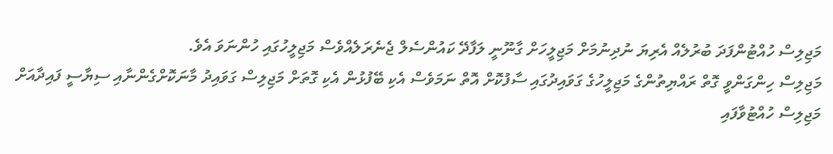މަޖިލިސް ހުއްޓުންފަދަ ބުރުލެއް އެރިޔަ ނުދިނުމަށް މަޖިލީހަށް ގާނޫނީ ލަފާދޭ ކައުންސެލް ޖެނެރަލެއްވެސް މަޖިލީހުގައި ހުންނަވަ އެވެ.
މަޖިލިސް ހިންގަންވީ ގޮތް ރައްޔިތުންގެ މަޖިލީހުގެ ގަވައިދުގައި ސާފުކޮށް އޮތް ނަމަވެސް އެކި ބޭފުޅުން އެކި ގޮތަށް މަޖިލިސް ގަވައިދު މާނަކޮށްގެންނާއި ސިޔާސީ ފައިދާއަށް މަޖިލިސް ހުއްޓުވާފައި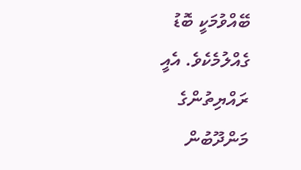ބޭއްވުމަކީ ބޮޑު ގެއްލުމެކެވެ. އެއީ ރައްޔިތުންގެ މަންދޫބުން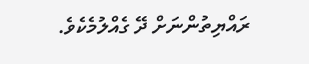ރައްޔިތުންނަށް ދޭ ގެއްލުމެކެވެ.